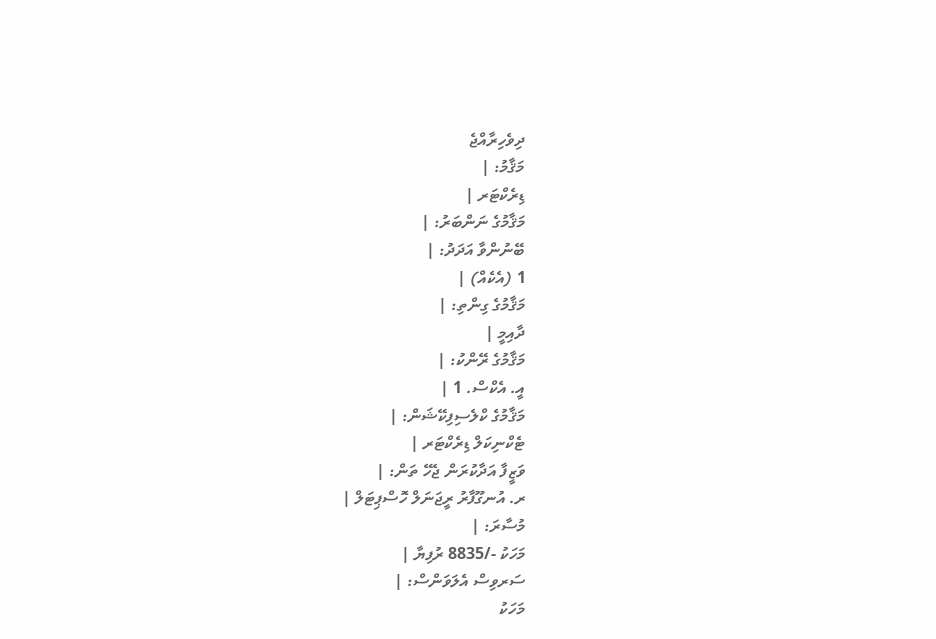ދިވެހިރާއްޖެ
މަޤާމު: |
ޑިރެކްޓަރ |
މަޤާމުގެ ނަންބަރު: |
ބޭނުންވާ އަދަދު: |
1 (އެކެއް) |
މަޤާމުގެ ގިންތި: |
ދާއިމީ |
މަޤާމުގެ ރޭންކު: |
އީ. އެކްސް. 1 |
މަޤާމުގެ ކްލެސިފިކޭޝަން: |
ޓެކްނިކަލް ޑިރެކްޓަރ |
ވަޒީފާ އަދާކުރަން ޖެހޭ ތަން: |
ރ. އުނގޫފާރު ރީޖަނަލް ހޮސްޕިޓަލް |
މުސާރަ: |
މަހަކު -/8835 ރުފިޔާ |
ސަރވިސް އެލަވަންސް: |
މަހަކު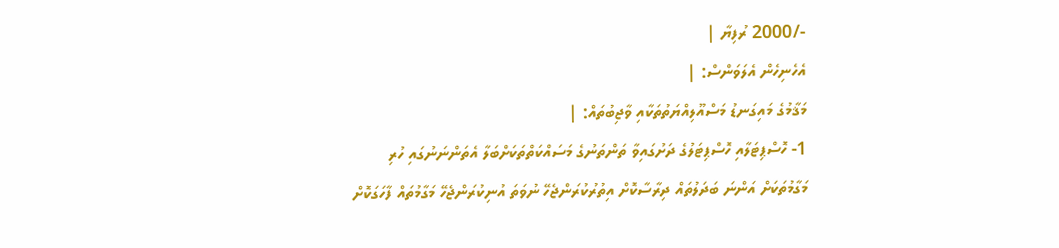-/2000 ރުފިޔާ |
އެހެނިހެން އެލަވަންސް: |
މަޤާމުގެ މައިގަނޑު މަސްއޫލިއްޔަތުތަކާއި ވާޖިބުތައް: |
1- ހޮސްޕިޓަލާއި ހޮސްޕިޓަލުގެ ދަށުގައިވާ ތަންތަނުގެ މަސައްކަތްތަކަށްބަލާ އެތަންނަނުގައި ހުރި މަގާމުތަކަށް އަންނަ ބަދަލުތައް ދިރާސާކޮށް އިތުރުކުރަންޖެހޭ ނުވަތަ އުނިކުރަންޖެހޭ މަގާމުތައް ފާހަގަކޮށް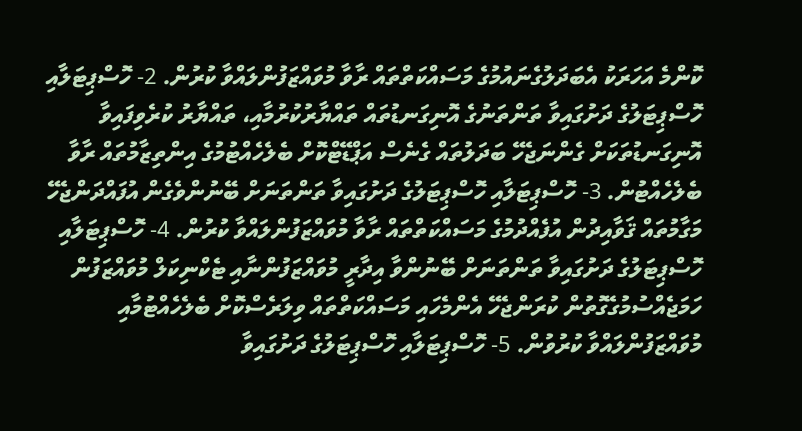ކޮންމެ އަހަރަކު އެބަދަލުގެނައުމުގެ މަސައްކަތްތައް ރާވާ މުވައްޒަފުންލައްވާ ކުރުން. 2- ހޮސްޕިޓަލާއި ހޮސްޕިޓަލުގެ ދަށުގައިވާ ތަންތަނުގެ އޮނިގަނޑުތައް ތައްޔާރުކުރުމާއި، ތައްޔާރު ކުރެވިފައިވާ އޮނިގަނޑުތަކަށް ގެންނަޖެހޭ ބަދަލުތައް ގެނެސް އަޕްޑޭޓްކޮށް ބެލެހެއްޓުމުގެ އިންތިޒާމުތައް ރާވާ ބެލެހެއްޓުން. 3- ހޮސްޕިޓަލާއި ހޮސްޕިޓަލުގެ ދަށުގައިވާ ތަންތަނަށް ބޭނުންވެގެން އުފައްދަންޖެހޭ މަގާމުތައް ޤަވާއިދުން އުފެއްދުމުގެ މަސައްކަތްތައް ރާވާ މުވައްޒަފުންލައްވާ ކުރުން. 4- ހޮސްޕިޓަލާއި ހޮސްޕިޓަލުގެ ދަށުގައިވާ ތަންތަނަށް ބޭނުންވާ އިދާރީ މުވައްޒަފުންނާއި ޓެކްނިކަލް މުވައްޒަފުން ހަމަޖެއްސުމުގެގޮތުން ކުރަންޖެހޭ އެންމެހައި މަސައްކަތްތައް ވިލަރެސްކޮށް ބެލެހެއްޓުމާއި މުވައްޒަފުންލައްވާ ކުރުވުން. 5- ހޮސްޕިޓަލާއި ހޮސްޕިޓަލުގެ ދަށުގައިވާ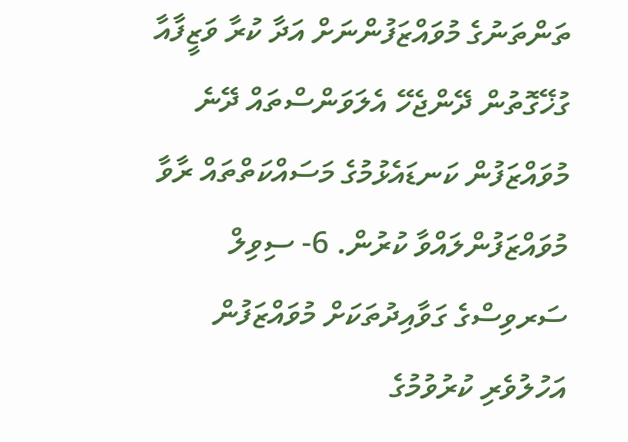ތަންތަނުގެ މުވައްޒަފުންނަށް އަދާ ކުރާ ވަޒީފާއާ ގުޚޭގޮތުން ދޭންޖެހޭ އެލަވަންސްތައް ދޭނެ މުވައްޒަފުން ކަނޑައެޅުމުގެ މަސައްކަތްތައް ރާވާ މުވައްޒަފުންލައްވާ ކުރުން. 6- ސިވިލް ސަރވިސްގެ ގަވާއިދުތަކަށް މުވައްޒަފުން އަހުލުވެރި ކުރުވުމުގެ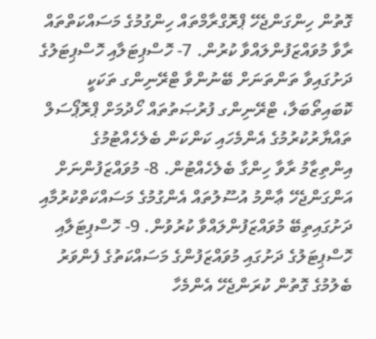ގޮތުން ހިންގަންޖެހޭ ޕްރޮގްރާމްތައް ހިންގުމުގެ މަސައްކަތްތައް ރާވާ މުވައްޒަފުންލައްވާ ކުރުން. 7- ހޮސްޕިޓަލާއި ހޮސްޕިޓަލުގެ ދަށުގައިވާ ތަންތަނަށް ބޭނުންވާ ޓްރޭނިންގ ތަކަކީ ކޮބައިތޯބަލާ، ޓްރޭނިންގ ފުރުޞަތުތައް ހޯދުމަށް ޕްރޮޕޯސަލް ތައްޔާރުކުރުމުގެ އެންމެހައި ކަންކަން ބެލެހެއްޓުމުގެ އިންތިޒާމު ރާވާ ހިންގާ ބެލެހެއްޓުން. 8- މުވައްޒަފުންނަށް އަންގަންޖެހޭ ޢާންމު އުސޫލުތައް އެންގުމުގެ މަސައްކަތްކުރުމާއި ދަށުގައިތިބޭ މުވައްޒަފުންލައްވާ ކުރުވުން. 9- ހޮސްޕިޓަލާއި ހޮސްޕިޓަލުގެ ދަށުގައި މުވައްޒަފުންގެ މަސައްކަތުގެ ފެންވަރު ބެލުމުގެ ގޮތުން ކުރަންޖެހޭ އެންމެހާ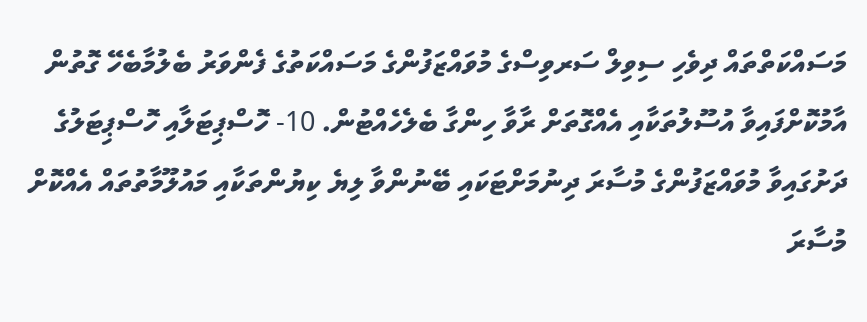މަސައްކަތްތައް ދިވެހި ސިވިލް ސަރވިސްގެ މުވައްޒަފުންގެ މަސައްކަތުގެ ފެންވަރު ބެލުމާބެހޭ ގޮތުން އާމުކޮށްފައިވާ އުސޫލުތަކާއި އެއްގޮތަށް ރާވާ ހިންގާ ބެލެހެއްޓުން. 10- ހޮސްޕިޓަލާއި ހޮސްޕިޓަލުގެ ދަށުގައިވާ މުވައްޒަފުންގެ މުސާރަ ދިނުމަށްޓަކައި ބޭނުންވާ ލިޔެ ކިޔުންތަކާއި މައުލޫމާތުތައް އެއްކޮށް މުސާރަ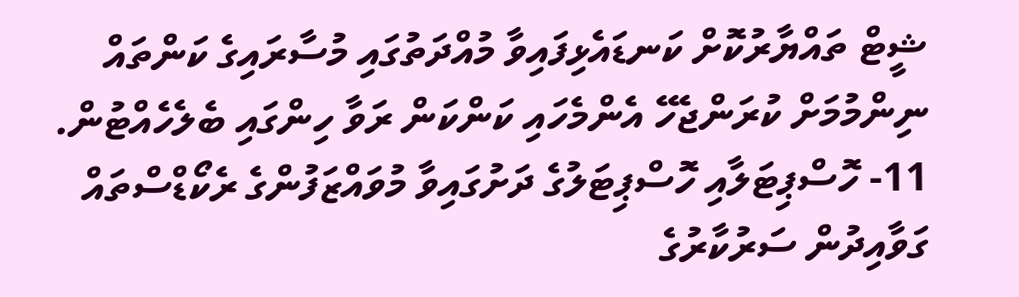ޝީޓް ތައްޔާރުކޮށް ކަނޑައެޅިފައިވާ މުއްދަތުގައި މުސާރައިގެ ކަންތައް ނިންމުމަށް ކުރަންޖެހޭ އެންމެހައި ކަންކަން ރަވާ ހިންގައި ބެލެހެއްޓުން. 11- ހޮސްޕިޓަލާއި ހޮސްޕިޓަލުގެ ދަށުގައިވާ މުވައްޒަފުންގެ ރެކޯޑްސްތައް ގަވާއިދުން ސަރުކާރުގެ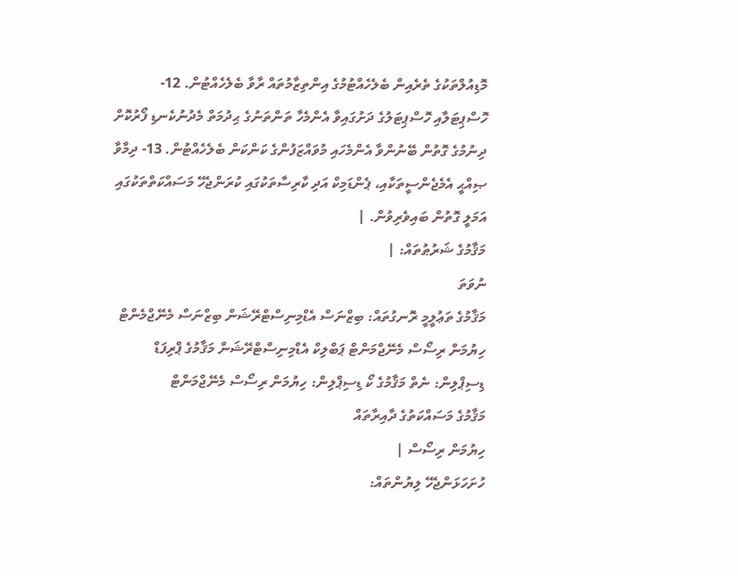މޮޑިއުލްތަކުގެ ތެރެއިން ބެލެހެއްޓުމުގެ އިންތިޒާމުތައް ރާވާ ބެލެހެއްޓުން. 12- ހޮސްޕިޓަލާއި ހޮސްޕިޓަލުގެ ދަށުގައިވާ އެންމެހާ ތަންތަނުގެ ޙިދުމަތް މެދުނުކެނޑި ފޯރުކޮށް ދިނުމުގެ ގޮތުން ބޭނުންވާ އެންމެހައި މުވައްޒަފުންގެ ކަންކަން ބެލެހެއްޓުން. 13- ދިމާވާ ޞިއްޙީ އެމެޖެންސީތަކާއި، ޕެންޑަމިކް އަދި ކާރިސާތަކުގައި ކުރަންޖެހޭ މަސައްކަތްތަކުގައި އަމަލީ ގޮތުން ބައިވެރިވުން. |
މަޤާމުގެ ޝަރުޠުތައް: |
ނުވަތަ
މަޤާމުގެ ތަޢުލީމީ ރޮނގުތައް: ބިޒްނަސް އެޑްމިނިސްޓްރޭޝަން ބިޒްނަސް މެނޭޖްމެންޓް ހިޔުމަން ރިސޯސް މެނޭޖްމަންޓް ޕަބްލިކް އެޑްމިނިސްޓްރޭޝަން މަޤާމުގެ ޕްރިފަޑް ޑިސިޕްލިން: ނެތް މަޤާމުގެ ކޯ ޑިސިޕްލިން: ހިޔުމަން ރިސޯސް މެނޭޖްމަންޓް
މަޤާމުގެ މަސައްކަތުގެ ދާއިރާތައް
ހިޔުމަން ރިސޯސް |
ހުށަހަޅަންޖެހޭ ލިޔުންތައް: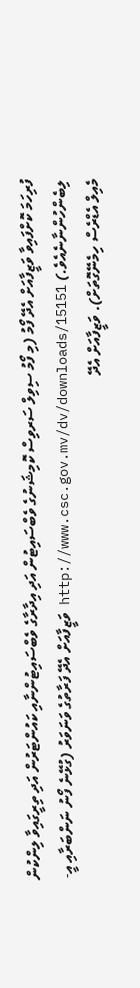ފުރިހަމަ ކޮށްފައިވާ ވަޒީފާއަށް އެދޭ ފޯމު (މި ފޯމު ސިވިލް ސަރވިސް ކޮމިޝަނުގެ ވެބްސައިޓުން އަދި އިދާރާގެ ވެބްސައިޓުންނާއި ކައުންޓަރުން އަދި ތިރީގައިވާ ލިންކުން ލިބެންހުންނާނެއެވެ.) http://www.csc.gov.mv/dv/downloads/15151 ވަޒީފާއަށް އެދޭ ފަރާތުގެ ވަނަވަރު (ގުޅޭނެ ފޯނު ނަންބަރާއި އީ-މެއިލް އެޑްރެސް ހިމެނޭގޮތަށް). ވަޒީފާއަށް އެދޭ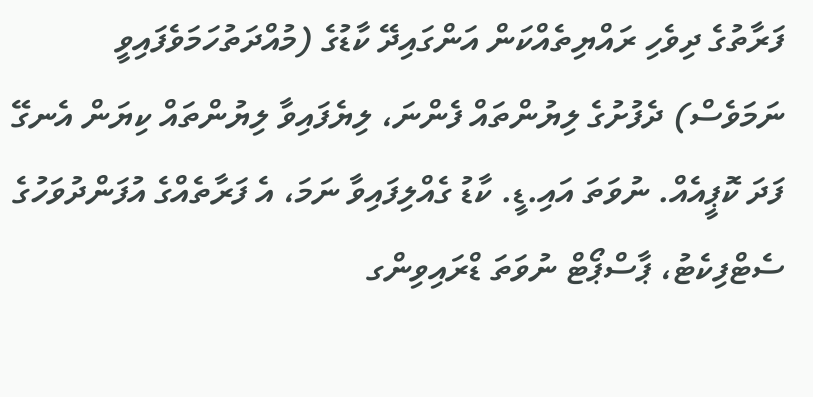ފަރާތުގެ ދިވެހި ރައްޔިތެއްކަން އަންގައިދޭ ކާޑުގެ (މުއްދަތުހަމަވެފައިވީ ނަމަވެސް) ދެފުށުގެ ލިޔުންތައް ފެންނަ، ލިޔެފައިވާ ލިޔުންތައް ކިޔަން އެނގޭ ފަދަ ކޮޕީއެއް. ނުވަތަ އައި.ޑީ. ކާޑު ގެއްލިފައިވާ ނަމަ، އެ ފަރާތެއްގެ އުފަންދުވަހުގެ ސެޓްފިކެޓު، ޕާސްޕޯޓް ނުވަތަ ޑްރައިވިންގ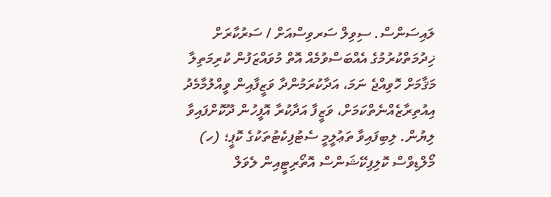ލައިސަންސް. ސިވިލް ސަރވިސްއަށް / ސަރުކާރަށް ޚިދުމަތްކުރުމުގެ އެއްބަސްވުމެއް އޮތް މުވައްޒަފުން ކުރިމަތިލާ މަޤާމަށް ހޮވިއްޖެ ނަމަ، އަދާކުރަމުންދާ ވަޒީފާއިން ވީއްލުމާމެދު އިއުތިރާޒެއްނެތްކަމަށް، ވަޒީފާ އަދާކުރާ އޮފީހުން ދޫކޮށްފައިވާ ލިޔުން. ލިބިފައިވާ ތަޢުލީމީ ސެޓުފިކެޓުތަކުގެ ކޮޕީ؛ (ހ) މޯލްޑިވްސް ކޮލިފިކޭޝަންސް އޮތޯރިޓީއިން ލެވަލް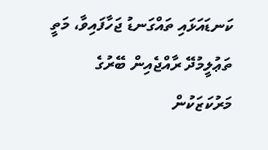ކަނޑައަޅައި ތައްގަނޑު ޖަހާފައިވާ، މަތީ ތަޢުލީމުދޭ ރާއްޖެއިން ބޭރުގެ މަރުކަޒަކުން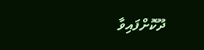ދޫކޮށްފައިވާ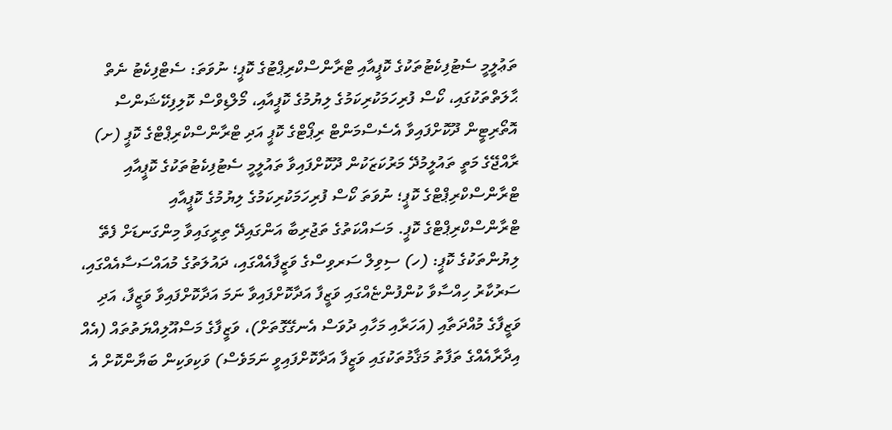ތަޢުލީމީ ސެޓުފިކެޓުތަކުގެ ކޮޕީއާއި ޓްރާންސްކްރިޕްޓުގެ ކޮޕީ؛ ނުވަތަ: ސެޓްފިކެޓު ނެތް ޙާލަތްތަކުގައި، ކޯސް ފުރިހަމަކުރިކަމުގެ ލިޔުމުގެ ކޮޕީއާއި، މޯލްޑިވްސް ކޮލިފިކޭޝަންސް އޮތޯރިޓީން ދޫކޮށްފައިވާ އެސެސްމަންޓް ރިޕޯޓްގެ ކޮޕީ އަދި ޓްރާންސްކްރިޕްޓްގެ ކޮޕީ (ށ) ރާއްޖޭގެ މަތީ ތައުލީމުދޭ މަރުކަޒަކުން ދޫކޮށްފައިވާ ތައުލީމީ ސެޓުފިކެޓުތަކުގެ ކޮޕީއާއި ޓްރާންސްކްރިޕްޓްގެ ކޮޕީ؛ ނުވަތަ ކޯސް ފުރިހަމަކުރިކަމުގެ ލިޔުމުގެ ކޮޕީއާއި ޓްރާންސްކްރިޕްޓްގެ ކޮޕީ. މަސައްކަތުގެ ތަޖުރިބާ އަންގައިދޭ ތިރީގައިވާ މިންގަނޑަށް ފެތޭ ލިޔުންތަކުގެ ކޮޕީ: (ހ) ސިވިލް ސަރވިސްގެ ވަޒީފާއެއްގައި، ދައުލަތުގެ މުއައްސަސާއެއްގައި، ސަރުކާރު ހިއްސާވާ ކުންފުންޏެއްގައި ވަޒީފާ އަދާކޮށްފައިވާ ނަމަ އަދާކޮށްފައިވާ ވަޒީފާ، އަދި ވަޒީފާގެ މުއްދަތާއި (އަހަރާއި މަހާއި ދުވަސް އެނގޭގޮތަށް)، ވަޒީފާގެ މަސްއޫލިއްޔަތުތައް (އެއް އިދާރާއެއްގެ ތަފާތު މަޤާމުތަކުގައި ވަޒީފާ އަދާކޮށްފައިވީ ނަމަވެސް) ވަކިވަކިން ބަޔާންކޮށް އެ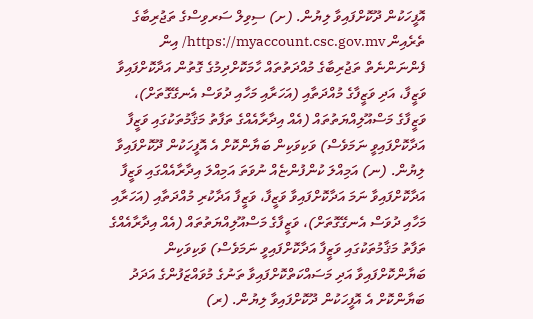އޮފީހަކުން ދޫކޮށްފައިވާ ލިޔުން. (ށ) ސިވިލް ސަރވިސްގެ ތަޖުރިބާގެ ތެރެއިން https://myaccount.csc.gov.mv/ އިން ފެންނަންނެތް ތަޖުރިބާގެ މުއްދަތުތައް ހާމަކޮށްދިމުގެ ގޮތުން އަދާކޮށްފައިވާ ވަޒީފާ، އަދި ވަޒީފާގެ މުއްދަތާއި (އަހަރާއި މަހާއި ދުވަސް އެނގޭގޮތަށް)، ވަޒީފާގެ މަސްއޫލިއްޔަތުތައް (އެއް އިދާރާއެއްގެ ތަފާތު މަޤާމުތަކުގައި ވަޒީފާ އަދާކޮށްފައިވީ ނަމަވެސް) ވަކިވަކިން ބަޔާންކޮށް އެ އޮފީހަކުން ދޫކޮށްފައިވާ ލިޔުން. (ނ) އަމިއްލަ ކުންފުންޏެއް ނުވަތަ އަމިއްލަ އިދާރާއެއްގައި ވަޒީފާ އަދާކޮށްފައިވާ ނަމަ އަދާކޮށްފައިވާ ވަޒީފާ، ވަޒީފާ އަދާކުރި މުއްދަތާއި (އަހަރާއި މަހާއި ދުވަސް އެނގޭގޮތަށް)، ވަޒީފާގެ މަސްއޫލިއްޔަތުތައް (އެއް އިދާރާއެއްގެ ތަފާތު މަޤާމުތަކުގައި ވަޒީފާ އަދާކޮށްފައިވީ ނަމަވެސް) ވަކިވަކިން ބަޔާންކޮށްފައިވާ އަދި މަސައްކަތްކޮށްފައިވާ ތަނުގެ މުވައްޒަފުންގެ އަދަދު ބަޔާންކޮށް އެ އޮފީހަކުން ދޫކޮށްފައިވާ ލިޔުން. (ރ)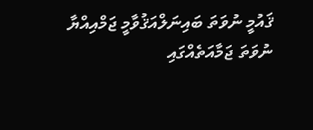ޤައުމީ ނުވަތަ ބައިނަލްއަޤުވާމީ ޖަމްއިއްޔާ ނުވަތަ ޖަމާއަތެއްގައި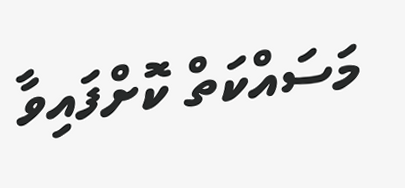މަސައްކަތް ކޮށްފައިވާ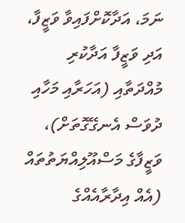ނަމަ، އަދާކޮށްފައިވާ ވަޒީފާ، އަދި ވަޒީފާ އަދާކުރި މުއްދަތާއި (އަހަރާއި މަހާއި ދުވަސް އެނގޭގޮތަށް)، ވަޒީފާގެ މަސްއޫލިއްޔަތުތައް (އެއް އިދާރާއެއްގެ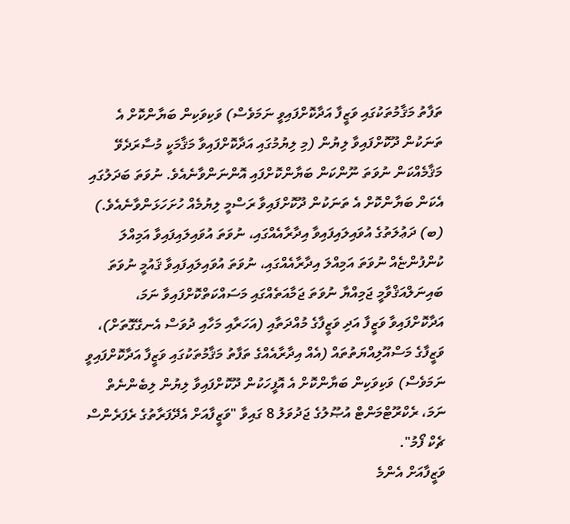ތަފާތު މަޤާމުތަކުގައި ވަޒީފާ އަދާކޮށްފައިވީ ނަމަވެސް) ވަކިވަކިން ބަޔާންކޮށް އެ ތަނަކުން ދޫކޮށްފައިވާ ލިޔުން (މި ލިޔުމުގައި އަދާކޮށްފައިވާ މަޤާމަކީ މުސާރަދެވޭ މަޤާމެއްކަން ނުވަތަ ނޫންކަން ބަޔާންކޮށްފައި އޮންނަންވާނެއެވެ. ނުވަތަ ބަދަލުގައި އެކަން ބަޔާންކޮށް އެ ތަނަކުން ދޫކޮށްފައިވާ ރަސްމީ ލިޔުމެއް ހުށަހަޅަންވާނެއެވެ.) (ބ) ދަޢުލަތުގެ އުވައިލައިފައިވާ އިދާރާއެއްގައި، ނުވަތަ އުވައިލައިފައިވާ އަމިއްލަ ކުންފުންޏެއް ނުވަތަ އަމިއްލަ އިދާރާއެއްގައި، ނުވަތަ އުވައިލައިފައިވާ ޤައުމީ ނުވަތަ ބައިނަލްއަޤްވާމީ ޖަމިއްޔާ ނުވަތަ ޖަމާއަތެއްގައި މަސައްކަތްކޮށްފައިވާ ނަމަ، އަދާކޮށްފައިވާ ވަޒީފާ އަދި ވަޒީފާގެ މުއްދަތާއި (އަހަރާއި މަހާއި ދުވަސް އެނގޭގޮތަށް)، ވަޒީފާގެ މަސްއޫލިއްޔަތުތައް (އެއް އިދާރާއެއްގެ ތަފާތު މަޤާމުތަކުގައި ވަޒީފާ އަދާކޮށްފައިވީ ނަމަވެސް) ވަކިވަކިން ބަޔާންކޮށް އެ އޮފީހަކުން ދޫކޮށްފައިވާ ލިޔުން ލިބެންނެތް ނަމަ، ރެކްރޫޓްމަންޓް އުޞޫލުގެ ޖަދުވަލު 8 ގައިވާ "ވަޒީފާއަށް އެދޭފަރާތުގެ ރެފަރެންސް ޗެކް ފޯމު".
ވަޒީފާއަށް އެންމެ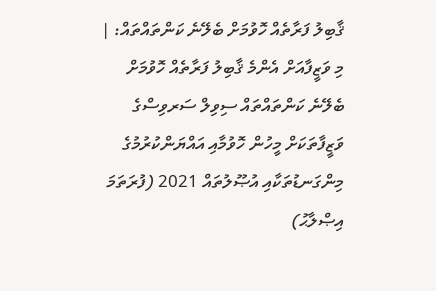ޤާބިލު ފަރާތެއް ހޮވުމަށް ބެލޭނެ ކަންތައްތައް: |
މި ވަޒީފާއަށް އެންމެ ޤާބިލު ފަރާތެއް ހޮވުމަށް ބެލޭނެ ކަންތައްތައް ސިވިލް ސަރވިސްގެ ވަޒީފާތަކަށް މީހުން ހޮވުމާއި އައްޔަންކުރުމުގެ މިންގަނޑުތަކާއި އުޞޫލުތައް 2021 (ފުރަތަމަ އިޞްލާޙު)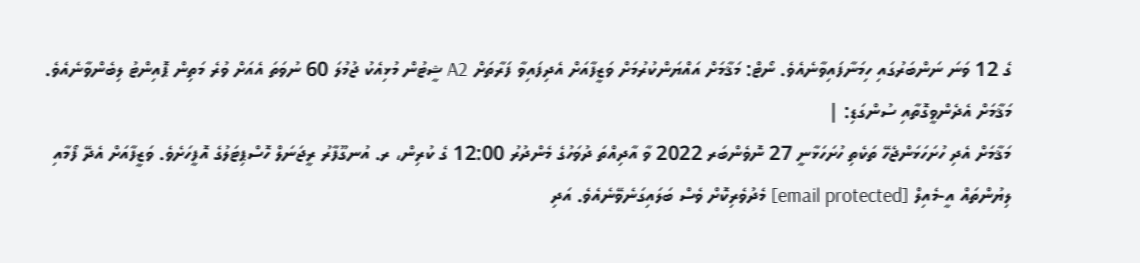ގެ 12 ވަނަ ނަންބަރުގައި ހިމަނާފައިވާނެއެވެ. ނޯޓް: މަޤާމަށް އައްޔަންކުރުމަށް ވަޒީފާއަށް އެދިފައިވާ ފަރާތަށް A2 ޝީޓުން މުޅިއެކު ޖުމުލަ 60 ނުވަތަ އެއަށް ވުރެ މަތިން ޕޮއިންޓު ލިބެންވާނެއެވެ.
މަޤާމަށް އެދެންވީގޮތާއި ސުންގަޑި: |
މަޤާމަށް އެދި ހުށަހަޅަންޖެހޭ ތަކެތި ހުށަހަޅާނީ 27 ނޮވެންބަރ 2022 ވާ އާދިއްތަ ދުވަހުގެ މެންދުރު 12:00 ގެ ކުރިން، ރ. އުނގޫފާރު ރީޖަނަލް ހޮސްޕިޓަލުގެ އޮފީހަށެވެ. ވަޒީފާއަށް އެދޭ ފޯމާއި ލިޔުންތައް އީ-މެއިލް [email protected] މެދުވެރިކޮށް ވެސް ބަލައިގަނެވޭނެއެވެ. އަދި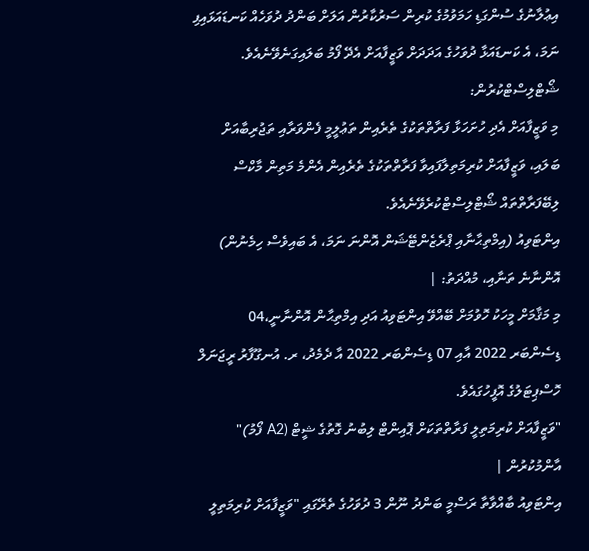އިޢުލާނުގެ ސުންގަޑި ހަމަވުމުގެ ކުރިން ސަރުކާރުން އަލަށް ބަންދު ދުވަހެއް ކަނޑައަޅައިފި ނަމަ، އެ ކަނޑައަޅާ ދުވަހުގެ އަދަދަށް ވަޒީފާއަށް އެދޭ ފޯމު ބަލައިގަނެވޭނެއެވެ.
ޝޯޓްލިސްޓްކުރުން:
މި ވަޒީފާއަށް އެދި ހުށަހަޅާ ފަރާތްތަކުގެ ތެރެއިން ތަޢުލީމީ ފެންވަރާއި ތަޖުރިބާއަށް ބަލައި، ވަޒީފާއަށް ކުރިމަތިލާފައިވާ ފަރާތްތަކުގެ ތެރެއިން އެންމެ މަތިން މާކްސް ލިބޭފަރާތްތައް ޝޯޓްލިސްޓްކުރެވޭނެއެވެ.
އިންޓަވިއު (އިމްތިޙާނާއި ޕްރެޒެންޓޭޝަން އޮންނަ ނަމަ، އެ ބައިވެސް ހިމެނުން) އޮންނާނެ ތަނާއި، މުއްދަތު: |
މި މަޤާމަށް މީހަކު ހޮވުމަށް ބޭއްވޭ އިންޓަވިއު އަދި އިމްތިޙާން އޮންނާނީ،04 ޑިސެންބަރ 2022 އާއި 07 ޑިސެންބަރ 2022 އާ ދެމެދު، ރ. އުނގޫފާރު ރީޖަނަލް ހޮސްޕިޓަލުގެ އޮފީހުގައެވެ.
"ވަޒީފާއަށް ކުރިމަތިލީ ފަރާތްތަކަށް ޕޮއިންޓް ލިބުނު ގޮތުގެ ޝީޓް (A2 ފޯމު)" އާންމުކުރުން |
އިންޓަވިއު ބާއްވާތާ ރަސްމީ ބަންދު ނޫން 3 ދުވަހުގެ ތެރޭގައި "ވަޒީފާއަށް ކުރިމަތިލީ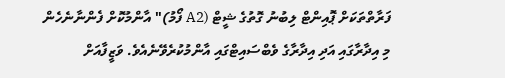ފަރާތްތަކަށް ޕޮއިންޓް ލިބުނު ގޮތުގެ ޝީޓް (A2 ފޯމު)" އާންމުކޮށް ފެންނާނެހެން މި އިދާރާގައި އަދި އިދާރާގެ ވެބްސައިޓްގައި އާންމުކުރެވޭނެއެވެ. ވަޒީފާއަށް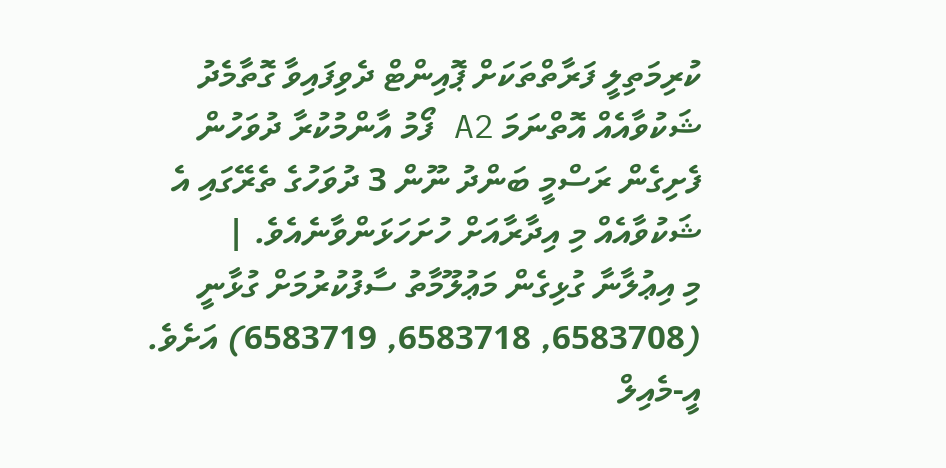ކުރިމަތިލީ ފަރާތްތަކަށް ޕޮއިންޓް ދެވިފައިވާ ގޮތާމެދު ޝަކުވާއެއް އޮތްނަމަ A2 ފޯމު އާންމުކުރާ ދުވަހުން ފެށިގެން ރަސްމީ ބަންދު ނޫން 3 ދުވަހުގެ ތެރޭގައި އެ ޝަކުވާއެއް މި އިދާރާއަށް ހުށަހަޅަންވާނެއެވެ. |
މި އިޢުލާނާ ގުޅިގެން މަޢުލޫމާތު ސާފުކުރުމަށް ގުޅާނީ (6583708, 6583718, 6583719) އަށެވެ. އީ-މެއިލް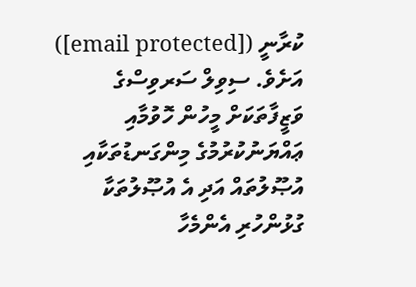ކުރާނީ ([email protected]) އަށެވެ. ސިވިލް ސަރވިސްގެ ވަޒީފާތަކަށް މީހުން ހޮވުމާއި ޢައްޔަނުކުރުމުގެ މިންގަނޑުތަކާއި އުޞޫލުތައް އަދި އެ އުޞޫލުތަކާ ގުޅުންހުރި އެންމެހާ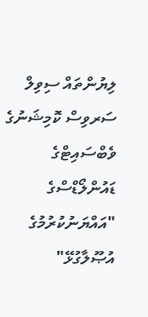ލިޔުންތައް ސިވިލް ސަރވިސް ކޮމިޝަނުގެ ވެބްސައިޓްގެ ޑައުންލޯޑްސްގެ "އައްޔަނުކުރުމުގެ އުޞޫލާގުޅޭ"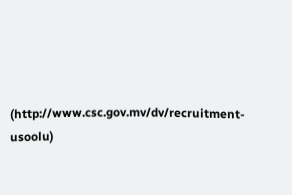(http://www.csc.gov.mv/dv/recruitment-usoolu)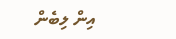އިން ލިބެން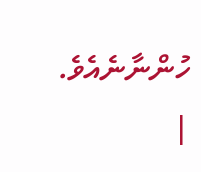ހުންނާނެއެވެ. |